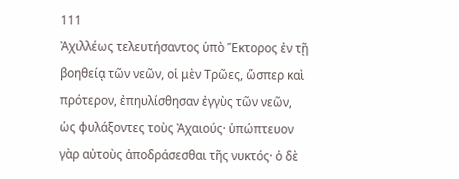111
Ἀχιλλέως τελευτήσαντος ὑπὸ Ἕκτορος ἐν τῇ βοηθείᾳ τῶν νεῶν, οἱ μὲν Τρῶες, ὥσπερ καὶ πρότερον, ἐπηυλίσθησαν ἐγγὺς τῶν νεῶν, ὡς φυλάξοντες τοὺς Ἀχαιούς· ὑπώπτευον γὰρ αὐτοὺς ἀποδράσεσθαι τῆς νυκτός· ὁ δὲ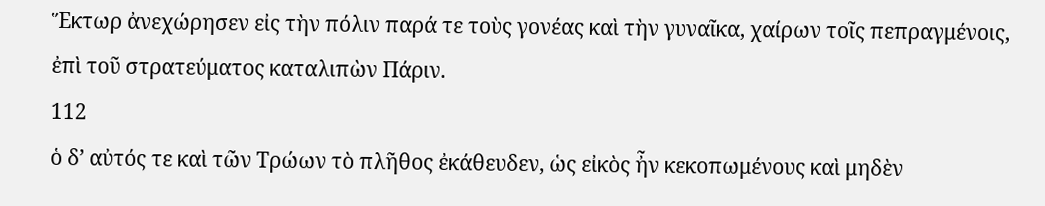Ἕκτωρ ἀνεχώρησεν εἰς τὴν πόλιν παρά τε τοὺς γονέας καὶ τὴν γυναῖκα, χαίρων τοῖς πεπραγμένοις, ἐπὶ τοῦ στρατεύματος καταλιπὼν Πάριν.
112
ὁ δʼ αὐτός τε καὶ τῶν Τρώων τὸ πλῆθος ἐκάθευδεν, ὡς εἰκὸς ἦν κεκοπωμένους καὶ μηδὲν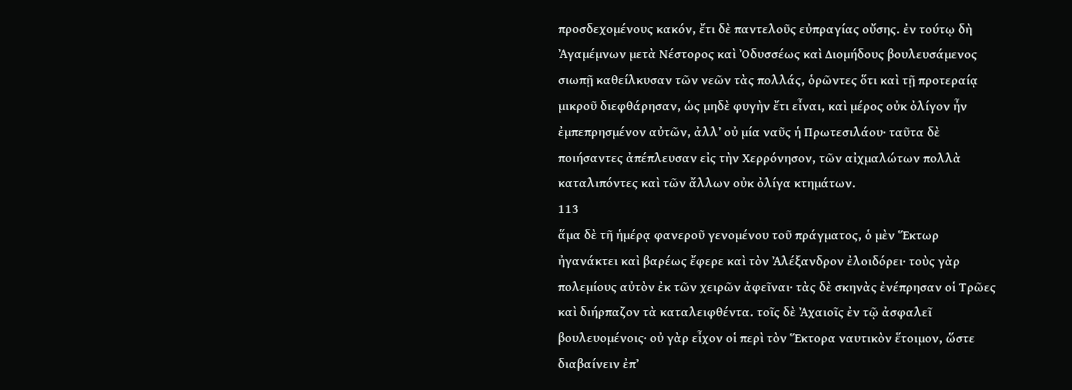προσδεχομένους κακόν, ἔτι δὲ παντελοῦς εὐπραγίας οὔσης. ἐν τούτῳ δὴ Ἀγαμέμνων μετὰ Νέστορος καὶ Ὀδυσσέως καὶ Διομήδους βουλευσάμενος σιωπῇ καθείλκυσαν τῶν νεῶν τὰς πολλάς, ὁρῶντες ὅτι καὶ τῇ προτεραίᾳ μικροῦ διεφθάρησαν, ὡς μηδὲ φυγὴν ἔτι εἶναι, καὶ μέρος οὐκ ὀλίγον ἦν ἐμπεπρησμένον αὐτῶν, ἀλλʼ οὐ μία ναῦς ἡ Πρωτεσιλάου· ταῦτα δὲ ποιήσαντες ἀπέπλευσαν εἰς τὴν Χερρόνησον, τῶν αἰχμαλώτων πολλὰ καταλιπόντες καὶ τῶν ἄλλων οὐκ ὀλίγα κτημάτων.
113
ἅμα δὲ τῆ ἡμέρᾳ φανεροῦ γενομένου τοῦ πράγματος, ὁ μὲν Ἕκτωρ ἠγανάκτει καὶ βαρέως ἔφερε καὶ τὸν Ἀλέξανδρον ἐλοιδόρει· τοὺς γὰρ πολεμίους αὐτὸν ἐκ τῶν χειρῶν ἀφεῖναι· τὰς δὲ σκηνὰς ἐνέπρησαν οἱ Τρῶες καὶ διήρπαζον τὰ καταλειφθέντα. τοῖς δὲ Ἀχαιοῖς ἐν τῷ ἀσφαλεῖ βουλευομένοις· οὐ γὰρ εἶχον οἱ περὶ τὸν Ἕκτορα ναυτικὸν ἕτοιμον, ὥστε διαβαίνειν ἐπʼ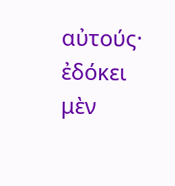αὐτούς· ἐδόκει μὲν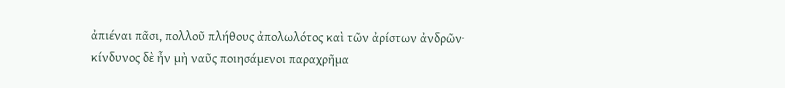ἀπιέναι πᾶσι, πολλοῦ πλήθους ἀπολωλότος καὶ τῶν ἀρίστων ἀνδρῶν· κίνδυνος δὲ ἦν μὴ ναῦς ποιησάμενοι παραχρῆμα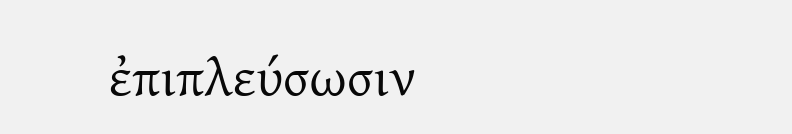ἐπιπλεύσωσιν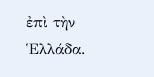ἐπὶ τὴν Ἑλλάδα.